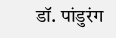डॉ. पांडुरंग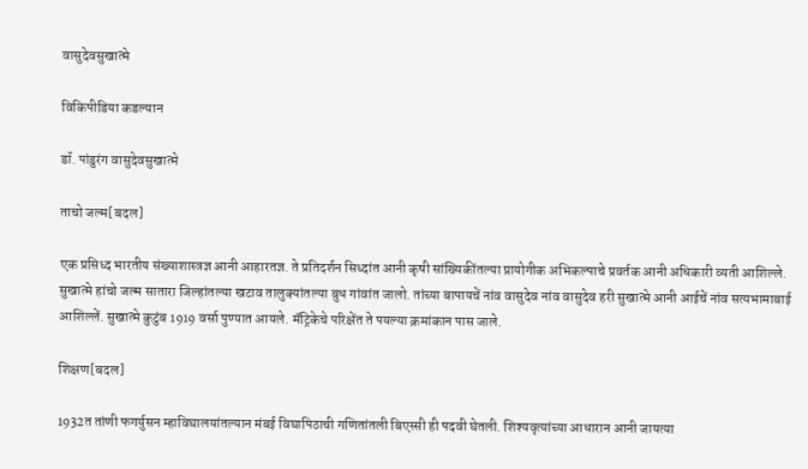वासुदेवसुखात्मे

विकिपीडिया कडल्यान

डॉ. पांडुरंग वासुदेवसुखात्मे

ताचो जल्म[बदल]

एक प्रसिध्द भारतीय संख्याशास्त्रज्ञ आनी आहारतज्ञ. ते प्रतिदर्शन सिध्दांत आनी कृषी सांख्यिकींतल्या प्रायोगीक अभिकल्पाचे प्रवर्तक आनी अधिकारी व्यती आशिल्ले. सुखात्मे हांचो जल्म सातारा जिल्हांतल्या खटाव तालुक्यांतल्या बुध गांवांत जालो. तांच्या बापायचें नांव वासुदेव नांव वासुदेव हरी सुखात्मे आनी आईचें नांव सत्यभामाबाई आशिल्लें. सुखात्मे कुटुंब 1919 वर्सा पुण्यात आयले. मॅट्रिकेचे परिक्षेंत ते पयल्या क्रमांकान पास जाले.

शिक्षण[बदल]

1932त तांणी फगर्युसन म्हाविघालयांतल्यान मंबई विघापिठाची गणितांतली बिएस्सी ही पदवी घेतली. शिश्यवृत्यांच्या आधारान आनी जायत्या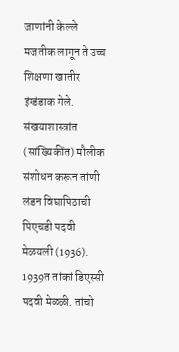जाणांनी केल्ले मजतीक लागून ते उच्च शिक्षणा खातीर इंग्डंडाक गेले. संखयाशास्त्रांत (सांख्यिकींत) मौलीक संशोधन करून तांणी लंडन विघापिठाची पिएचडी पदवी मेळयली (1936). 1939त तांकां डिएस्सी पदवी मेळ्ळी. तांचो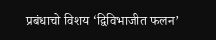प्रबंधाचो विशय ‘द्विविभाजीत फलन’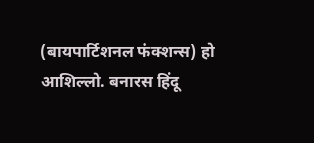(बायपार्टिशनल फंक्शन्स) हो आशिल्लो. बनारस हिंदू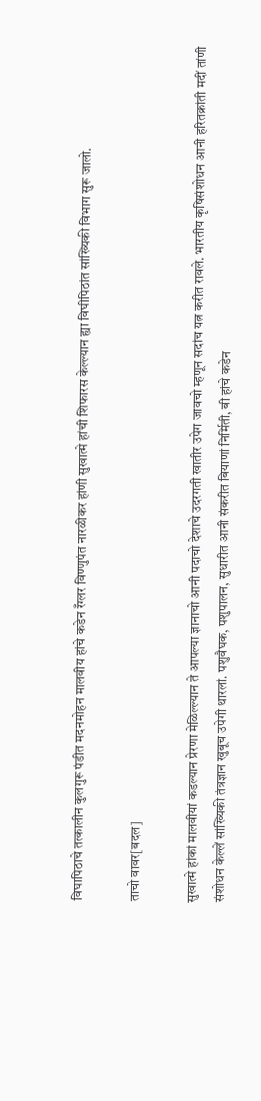विघापिठाचे तत्कालीन कुलगुरू पंडीत मदनमोहन मालवीय हांचे कडेन रँग्लर विण्णुपंत नारळीकर हांणी सुखात्मे हांची शिफारस केल्ल्यान ह्या विघीपिठांत सांख्यिकी विभाग सुरू जालो.

ताचो वावर[बदल]

सुखात्मे हांकां मालवीयां कडल्यान प्रेरणा मेळिल्ल्यान ते आपल्या ज्ञानाचो आनी पदाचो देशाचे उदरगती खातीर उपेग जावचो म्हणून सदांच यत्न करीत रावले. भारतीय कृषिसंशोधन आनी हरितक्रांती मदीं तांणी संशोधन केल्लें सांख्यिकी तंत्रज्ञान खुबूच उपेगी थारलां. पशुवैघक, पशुपालन, सुधारीत आनी संकरीत बियाणां निर्मिती, बी हांचे कडेन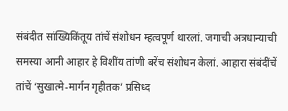संबंदीत सांख्यिकिंतूय तांचें संशोधन म्हत्वपूर्ण थारलां. जगाची अत्रधान्याची समस्या आनी आहार हे विशींय तांणी बरेंच संशोधन केलां. आहारा संबंदींचें तांचें ‘सुखात्मे-मार्गन गृहीतक’ प्रसिध्द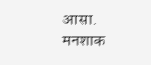आसा. मनशाक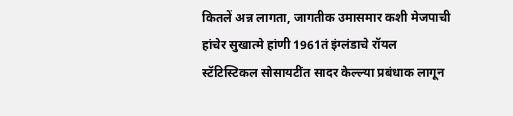कितलें अन्न लागता, जागतीक उमासमार कशी मेजपाची हांचेर सुखात्मे हांणी 1961तं इंग्लंडाचे रॉयल स्टॅटिस्टिकल सोसायटींत सादर केल्ल्या प्रबंधाक लागून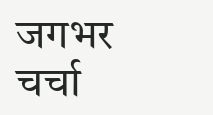जगभर चर्चा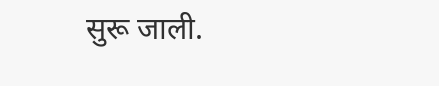सुरू जाली.